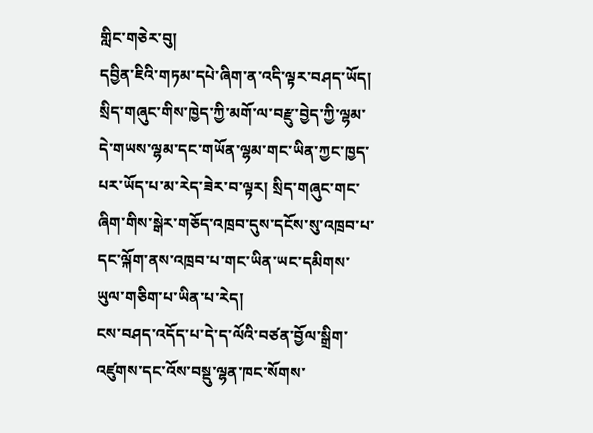གླིང་གཅེར་བུ།
དབྱིན་ཇིའི་གཏམ་དཔེ་ཞིག་ན་འདི་ལྟར་བཤད་ཡོད། སྲིད་གཞུང་གིས་ཁྱེད་ཀྱི་མགོ་ལ་བརྫུ་བྱེད་ཀྱི་ལྷམ་དེ་གཡས་ལྷམ་དང་གཡོན་ལྷམ་གང་ཡིན་ཀྱང་ཁྱད་པར་ཡོད་པ་མ་རེད་ཟེར་བ་ལྟར། སྲིད་གཞུང་གང་ཞིག་གིས་སྒེར་གཅོད་འཁྲབ་དུས་དངོས་སུ་འཁྲབ་པ་དང་ལྐོག་ནས་འཁྲབ་པ་གང་ཡིན་ཡང་དམིགས་ཡུལ་གཅིག་པ་ཡིན་པ་རེད།
ངས་བཤད་འདོད་པ་དེ་ད་ལོའི་བཙན་བྱོལ་སྒྲིག་འཛུགས་དང་འོས་བསྡུ་ལྷན་ཁང་སོགས་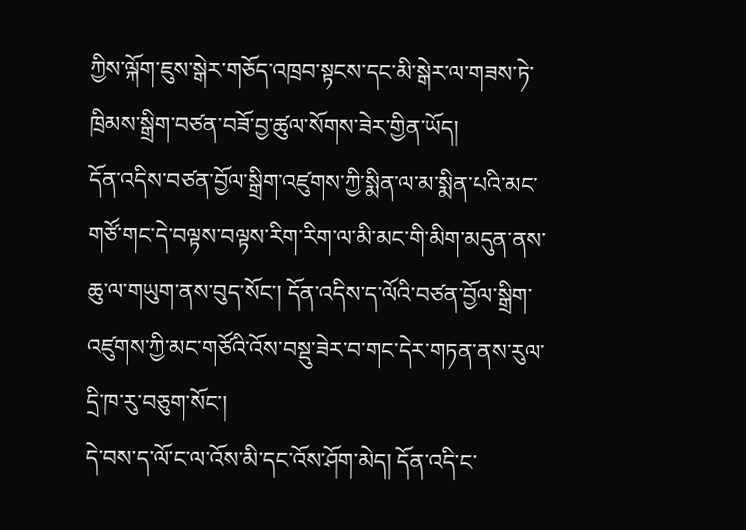ཀྱིས་ལྐོག་ཇུས་སྒེར་གཅོད་འཁྲབ་སྟངས་དང་མི་སྒེར་ལ་གཟས་ཏེ་ཁྲིམས་སྒྲིག་བཙན་བཟོ་བྱ་ཚུལ་སོགས་ཟེར་གྱིན་ཡོད།
དོན་འདིས་བཙན་བྱོལ་སྒྲིག་འཛུགས་ཀྱི་སྨིན་ལ་མ་སྨིན་པའི་མང་གཙོ་གང་དེ་བལྟས་བལྟས་རིག་རིག་ལ་མི་མང་གི་མིག་མདུན་ནས་ཆུ་ལ་གཡུག་ནས་བུད་སོང་། དོན་འདིས་ད་ལོའི་བཙན་བྱོལ་སྒྲིག་འཛུགས་ཀྱི་མང་གཙོའི་འོས་བསྡུ་ཟེར་བ་གང་དེར་གཏན་ནས་རུལ་དྲི་ཁ་རུ་བཅུག་སོང་།
དེ་བས་ད་ལོ་ང་ལ་འོས་མི་དང་འོས་ཤོག་མེད། དོན་འདི་ང་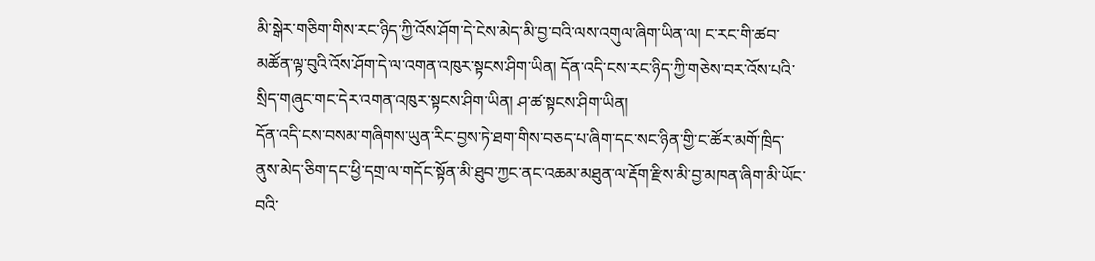མི་སྒེར་གཅིག་གིས་རང་ཉིད་ཀྱི་འོས་ཤོག་དེ་ངེས་མེད་མི་བྱ་བའི་ལས་འགུལ་ཞིག་ཡིན་ལ། ང་རང་གི་ཚབ་མཚོན་ལྟ་བུའི་འོས་ཤོག་དེ་ལ་འགན་འཁུར་སྟངས་ཤིག་ཡིན། དོན་འདི་ངས་རང་ཉིད་ཀྱི་གཅེས་བར་འོས་པའི་སྲིད་གཞུང་གང་དེར་འགན་འཁུར་སྟངས་ཤིག་ཡིན། ཤ་ཚ་སྟངས་ཤིག་ཡིན།
དོན་འདི་ངས་བསམ་གཞིགས་ཡུན་རིང་བྱས་ཏེ་ཐག་གིས་བཅད་པ་ཞིག་དང་སང་ཉིན་གྱི་ང་ཚོར་མགོ་ཁྲིད་ནུས་མེད་ཅིག་དང་ཕྱི་དགྲ་ལ་གདོང་སྟོན་མི་ཐུབ་ཀྱང་ནང་འཆམ་མཐུན་ལ་རྡོག་རྫིས་མི་བྱ་མཁན་ཞིག་མི་ཡོང་བའི་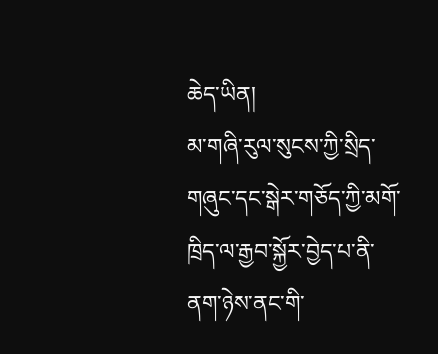ཆེད་ཡིན།
མ་གཞི་རུལ་སུངས་ཀྱི་སྲིད་གཞུང་དང་སྒེར་གཅོད་ཀྱི་མགོ་ཁྲིད་ལ་རྒྱབ་སྐྱོར་བྱེད་པ་ནི་ནག་ཉེས་ནང་གི་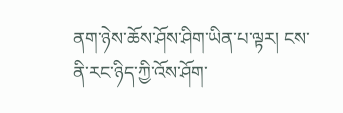ནག་ཉེས་ཆོས་ཤོས་ཤིག་ཡིན་པ་ལྟར། ངས་ནི་རང་ཉིད་ཀྱི་འོས་ཤོག་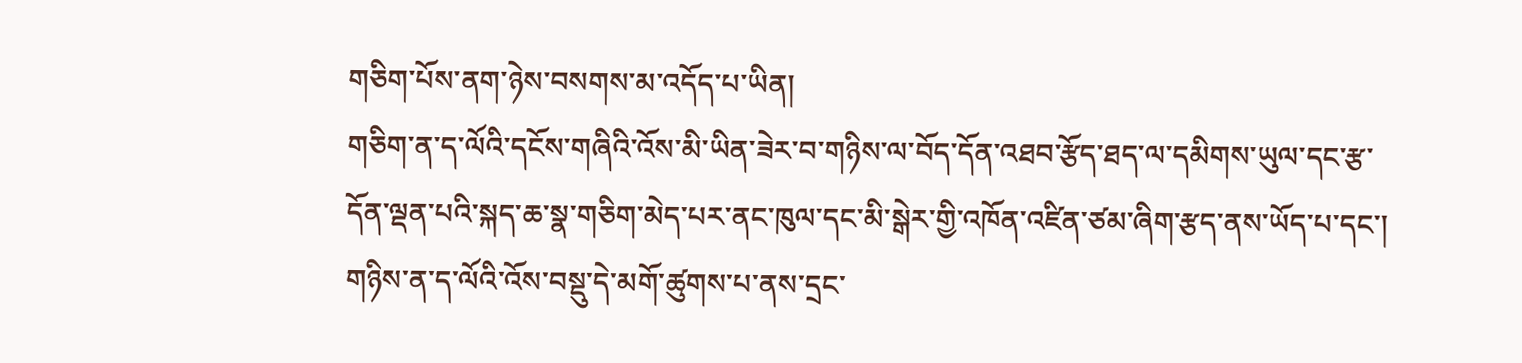གཅིག་པོས་ནག་ཉེས་བསགས་མ་འདོད་པ་ཡིན།
གཅིག་ན་ད་ལོའི་དངོས་གཞིའི་འོས་མི་ཡིན་ཟེར་བ་གཉིས་ལ་བོད་དོན་འཐབ་རྩོད་ཐད་ལ་དམིགས་ཡུལ་དང་རྩ་དོན་ལྡན་པའི་སྐད་ཆ་སྣ་གཅིག་མེད་པར་ནང་ཁུལ་དང་མི་སྒེར་གྱི་འཁོན་འཛིན་ཙམ་ཞིག་རྩད་ནས་ཡོད་པ་དང་།
གཉིས་ན་ད་ལོའི་འོས་བསྡུ་དེ་མགོ་ཚུགས་པ་ནས་དྲང་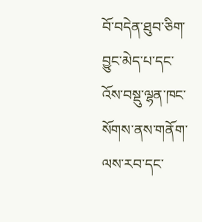བོ་བདེན་ཐུབ་ཅིག་བྱུང་མེད་པ་དང་འོས་བསྡུ་ལྷན་ཁང་སོགས་ནས་གནོག་ལས་རབ་དང་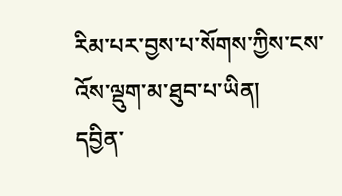རིམ་པར་བྱས་པ་སོགས་ཀྱིས་ངས་འོས་ལྡུག་མ་ཐུབ་པ་ཡིན།
དབྱིན་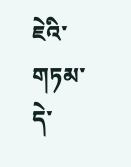ཇེའི་གཏམ་དེ་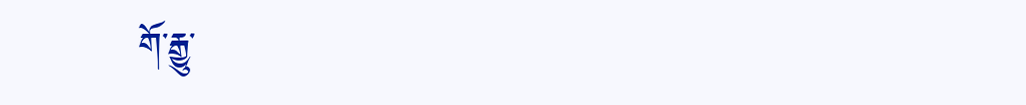གོ་རྒྱུ་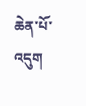ཆེན་པོ་འདུག